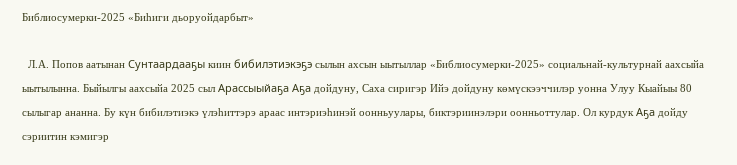Библиосумерки-2025 «Биһиги дьоруойдарбыт»

  Л.А. Попов аатынан Сунтаардааҕы киин бибилэтиэкэҕэ сылын ахсын ыытыллар «Библиосумерки-2025» социальнай-культурнай аахсыйа ыытылынна. Быйылгы аахсыйа 2025 сыл Арассыыйаҕа Аҕа дойдуну, Саха сиригэр Ийэ дойдуну көмүскээччилэр уонна Улуу Кыайыы 80 сылыгар ананна. Бу күн бибилэтиэкэ үлэһиттэрэ араас интэриэһинэй оонньуулары, биктэриинэлэри оонньоттулар. Ол курдук Аҕа дойду сэриитин кэмигэр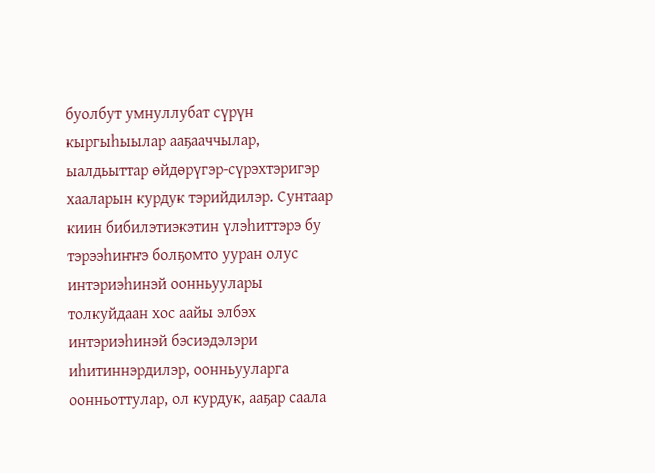буолбут умнуллубат сүрүн кыргыһыылар ааҕааччылар, ыалдьыттар өйдөрүгэр-сүрэхтэригэр хааларын курдук тэрийдилэр. Сунтаар киин бибилэтиэкэтин үлэһиттэрэ бу тэрээһиҥҥэ болҕомто ууран олус интэриэһинэй оонньуулары толкуйдаан хос аайы элбэх интэриэһинэй бэсиэдэлэри иһитиннэрдилэр, оонньууларга оонньоттулар, ол курдук, ааҕар саала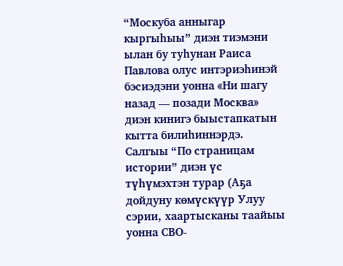“Москуба анныгар кыргыһыы” диэн тиэмэни ылан бу туһунан Раиса Павлова олус интэриэһинэй бэсиэдэни уонна «Ни шагу назад — позади Москва» диэн кинигэ быыстапкатын кытта билиһиннэрдэ. Салгыы “По страницам истории” диэн үс түһүмэхтэн турар (Аҕа дойдуну көмүскүүр Улуу сэрии, хаартысканы таайыы уонна СВО-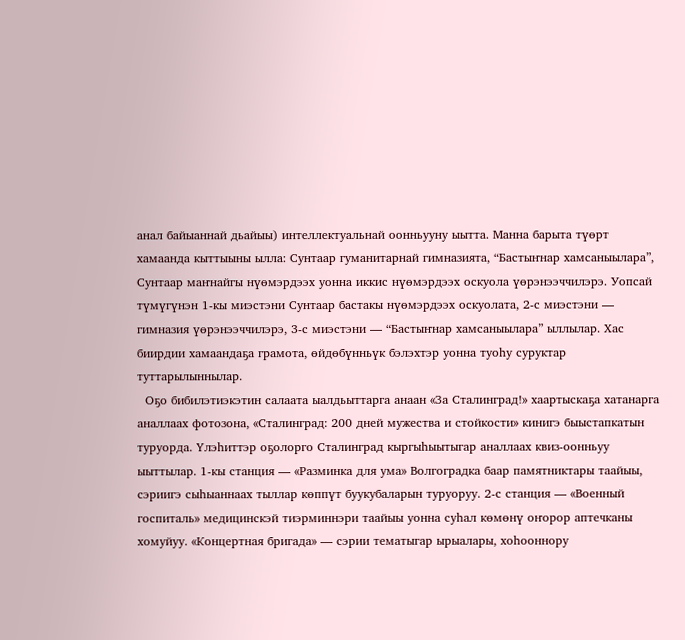анал байыаннай дьайыы) интеллектуальнай оонньууну ыытта. Манна барыта түөрт хамаанда кыттыыны ылла: Сунтаар гуманитарнай гимназията, “Бастыҥнар хамсаныылара”, Сунтаар маҥнайгы нүөмэрдээх уонна иккис нүөмэрдээх оскуола үөрэнээччилэрэ. Уопсай түмүгүнэн 1-кы миэстэни Сунтаар бастакы нүөмэрдээх оскуолата, 2-с миэстэни — гимназия үөрэнээччилэрэ, 3-с миэстэни — “Бастыҥнар хамсаныылара” ыллылар. Хас биирдии хамаандаҕа грамота, өйдөбүнньүк бэлэхтэр уонна туоһу суруктар туттарылыннылар.
  Оҕо бибилэтиэкэтин салаата ыалдьыттарга анаан «За Сталинград!» хаартыскаҕа хатанарга аналлаах фотозона, «Сталинград: 200 дней мужества и стойкости» кинигэ быыстапкатын туруорда. Үлэһиттэр оҕолорго Сталинград кыргыһыытыгар аналлаах квиз-оонньуу ыыттылар. 1-кы станция — «Разминка для ума» Волгоградка баар памятниктары таайыы, сэриигэ сыһыаннаах тыллар көппүт буукубаларын туруоруу. 2-с станция — «Военный госпиталь» медицинскэй тиэрминнэри таайыы уонна суһал көмөнү оҥорор аптечканы хомуйуу. «Концертная бригада» — сэрии тематыгар ырыалары, хоһооннору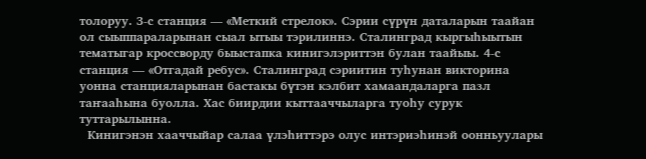толоруу. З-с станция — «Меткий стрелок». Сэрии сүрүн даталарын таайан ол сыыппараларынан сыал ытыы тэрилиннэ. Сталинград кыргыһыытын тематыгар кроссворду быыстапка кинигэлэриттэн булан таайыы. 4-с станция — «Отгадай ребус». Сталинград сэриитин туһунан викторина уонна станцияларынан бастакы бүтэн кэлбит хамаандаларга пазл таҥааһына буолла. Хас биирдии кыттааччыларга туоһу сурук туттарылынна.
  Кинигэнэн хааччыйар салаа үлэһиттэрэ олус интэриэһинэй оонньуулары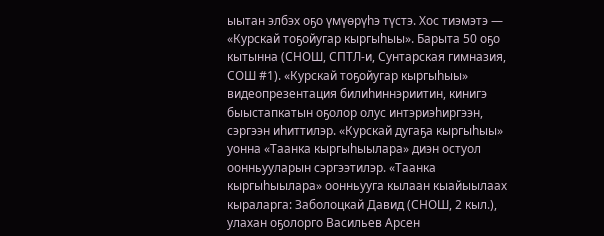ыытан элбэх оҕо үмүөрүһэ түстэ. Хос тиэмэтэ — «Курскай тоҕойугар кыргыһыы». Барыта 50 оҕо кытынна (СНОШ, СПТЛ-и, Сунтарская гимназия, СОШ #1). «Курскай тоҕойугар кыргыһыы» видеопрезентация билиһиннэриитин, кинигэ быыстапкатын оҕолор олус интэриэһиргээн, сэргээн иһиттилэр. «Курскай дугаҕа кыргыһыы» уонна «Таанка кыргыһыылара» диэн остуол оонньууларын сэргээтилэр. «Таанка кыргыһыылара» оонньууга кылаан кыайыылаах кыраларга: Заболоцкай Давид (СНОШ, 2 кыл.), улахан оҕолорго Васильев Арсен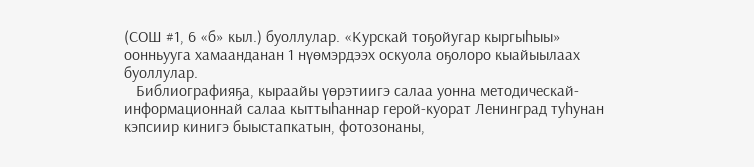(СОШ #1, 6 «б» кыл.) буоллулар. «Курскай тоҕойугар кыргыһыы» оонньууга хамаанданан 1 нүөмэрдээх оскуола оҕолоро кыайыылаах буоллулар.
   Библиографияҕа, кыраайы үөрэтиигэ салаа уонна методическай-информационнай салаа кыттыһаннар герой-куорат Ленинград туһунан кэпсиир кинигэ быыстапкатын, фотозонаны,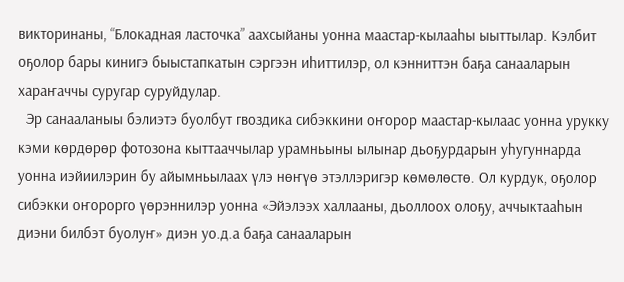викторинаны, “Блокадная ласточка” аахсыйаны уонна маастар-кылааһы ыыттылар. Кэлбит оҕолор бары кинигэ быыстапкатын сэргээн иһиттилэр, ол кэнниттэн баҕа санааларын хараҥаччы суругар суруйдулар.
  Эр санааланыы бэлиэтэ буолбут гвоздика сибэккини оҥорор маастар-кылаас уонна урукку кэми көрдөрөр фотозона кыттааччылар урамньыны ылынар дьоҕурдарын уһугуннарда уонна иэйиилэрин бу айымньылаах үлэ нөҥүө этэллэригэр көмөлөстө. Ол курдук, оҕолор сибэкки оҥорорго үөрэннилэр уонна «Эйэлээх халлааны, дьоллоох олоҕу, аччыктааһын диэни билбэт буолуҥ» диэн уо.д.а баҕа санааларын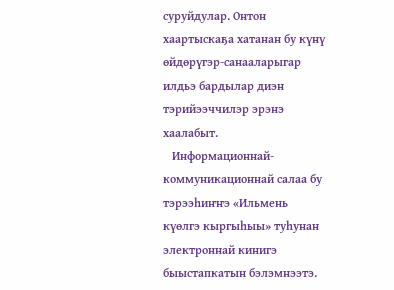суруйдулар. Онтон хаартыскаҕа хатанан бу күнү өйдөрүгэр-санааларыгар илдьэ бардылар диэн тэрийээччилэр эрэнэ хаалабыт.
   Информационнай-коммуникационнай салаа бу тэрээһиҥҥэ «Ильмень күөлгэ кыргыһыы» туһунан электроннай кинигэ быыстапкатын бэлэмнээтэ.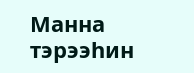Манна тэрээһин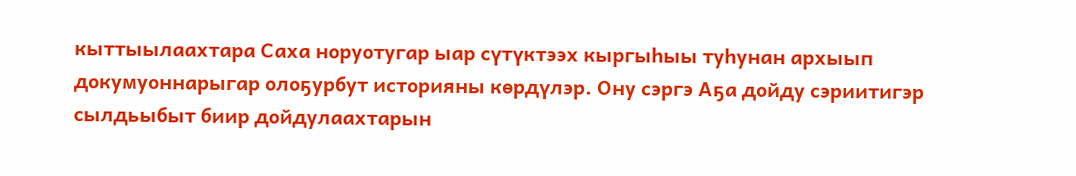кыттыылаахтара Саха норуотугар ыар сүтүктээх кыргыһыы туһунан архыып докумуоннарыгар олоҕурбут историяны көрдүлэр. Ону сэргэ Аҕа дойду сэриитигэр сылдьыбыт биир дойдулаахтарын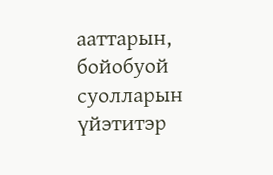ааттарын, бойобуой суолларын үйэтитэр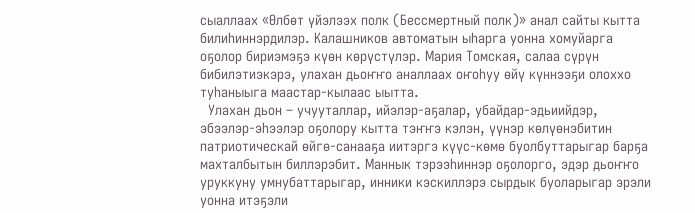сыаллаах «Өлбөт үйэлээх полк (Бессмертный полк)» анал сайты кытта билиһиннэрдилэр. Калашников автоматын ыһарга уонна хомуйарга оҕолор бириэмэҕэ күөн көрүстүлэр. Мария Томская, салаа сүрүн бибилэтиэкэрэ, улахан дьоҥҥо аналлаах оҥоһуу өйү күннээҕи олоххо туһаныыга маастар-кылаас ыытта.
  Улахан дьон – учууталлар, ийэлэр-аҕалар, убайдар-эдьиийдэр, эбээлэр-эһээлэр оҕолору кытта тэҥҥэ кэлэн, үүнэр көлүөнэбитин патриотическай өйгө-санааҕа иитэргэ күүс-көмө буолбуттарыгар барҕа махталбытын биллэрэбит. Маннык тэрээһиннэр оҕолорго, эдэр дьоҥҥо уруккуну умнубаттарыгар, инники кэскиллэрэ сырдык буоларыгар эрэли уонна итэҕэли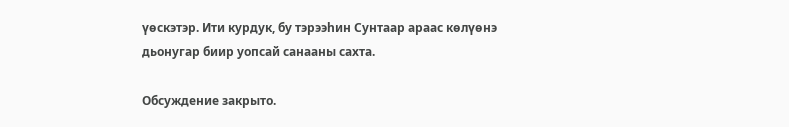үөскэтэр. Ити курдук, бу тэрээһин Сунтаар араас көлүөнэ дьонугар биир уопсай санааны сахта.

Обсуждение закрыто.